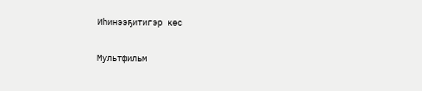Иһинээҕитигэр көс

Мультфильм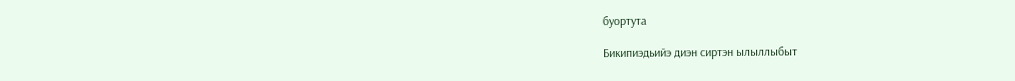буортута

Бикипиэдьийэ диэн сиртэн ылыллыбыт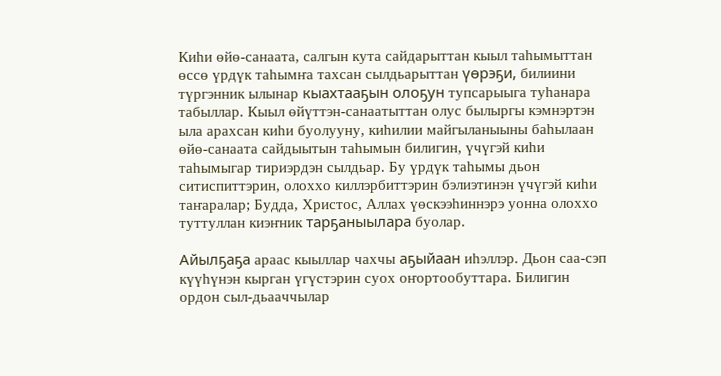Киһи өйө-санаата, салгын кута сайдарыттан кыыл таһымыттан өссө үрдүк таһымҥа тахсан сылдьарыттан үөрэҕи, билиини түргэнник ылынар кыахтааҕын олоҕун тупсарыыга туһанара табыллар. Кыыл өйүттэн-санаатыттан олус былыргы кэмнэртэн ыла арахсан киһи буолууну, киһилии майгыланыыны баһылаан өйө-санаата сайдыытын таһымын билигин, үчүгэй киһи таһымыгар тириэрдэн сылдьар. Бу үрдүк таһымы дьон ситиспиттэрин, олоххо киллэрбиттэрин бэлиэтинэн үчүгэй киһи таҥаралар; Будда, Христос, Аллах үөскээһиннэрэ уонна олоххо туттуллан киэҥник тарҕаныылара буолар.

Айылҕаҕа араас кыыллар чахчы аҕыйаан иһэллэр. Дьон саа-сэп күүһүнэн кырган үгүстэрин суох оҥортообуттара. Билигин ордон сыл-дьааччылар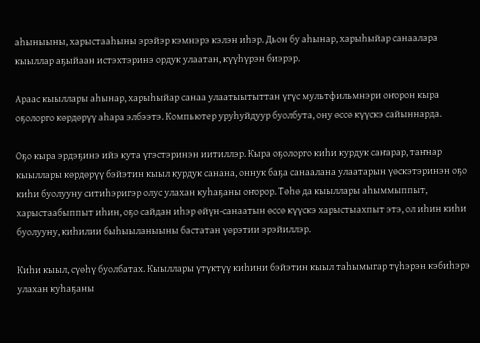аһыныыны, харыстааһыны эрэйэр кэмнэрэ кэлэн иһэр. Дьон бу аһынар, харыһыйар санаалара кыыллар аҕыйаан истэхтэринэ ордук улаатан, күүһүрэн биэрэр.

Араас кыыллары аһынар, харыһыйар санаа улаатыытыттан үгүс мультфильмнэри оҥорон кыра оҕолорго көрдөрүү аһара элбээтэ. Компьютер уруһуйдуур буолбута, ону өссө күүскэ сайыннарда.

Оҕо кыра эрдэҕинэ ийэ кута үгэстэринэн иитиллэр. Кыра оҕолорго киһи курдук саҥарар, таҥнар кыыллары көрдөрүү бэйэтин кыыл курдук санана, оннук баҕа санаалана улаатарын үөскэтэринэн оҕо киһи буолууну ситиһэригэр олус улахан куһаҕаны оҥорор. Төһө да кыыллары аһыммыппыт, харыстаабыппыт иһин, оҕо сайдан иһэр өйүн-санаатын өссө күүскэ харыстыахпыт этэ, ол иһин киһи буолууну, киһилии быһыыланыыны бастатан үөрэтии эрэйиллэр.

Киһи кыыл, сүөһү буолбатах. Кыыллары үтүктүү киһини бэйэтин кыыл таһымыгар түһэрэн кэбиһэрэ улахан куһаҕаны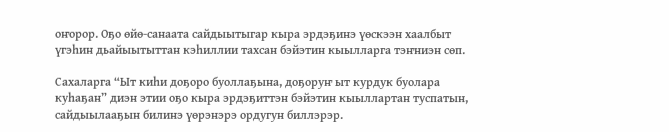оҥорор. Оҕо өйө-санаата сайдыытыгар кыра эрдэҕинэ үөскээн хаалбыт үгэһин дьайыытыттан кэһиллии тахсан бэйэтин кыылларга тэҥниэн сөп.

Сахаларга “Ыт киһи доҕоро буоллаҕына, доҕоруҥ ыт курдук буолара куһаҕан” диэн этии оҕо кыра эрдэҕиттэн бэйэтин кыыллартан туспатын, сайдыылааҕын билинэ үөрэнэрэ ордугун биллэрэр.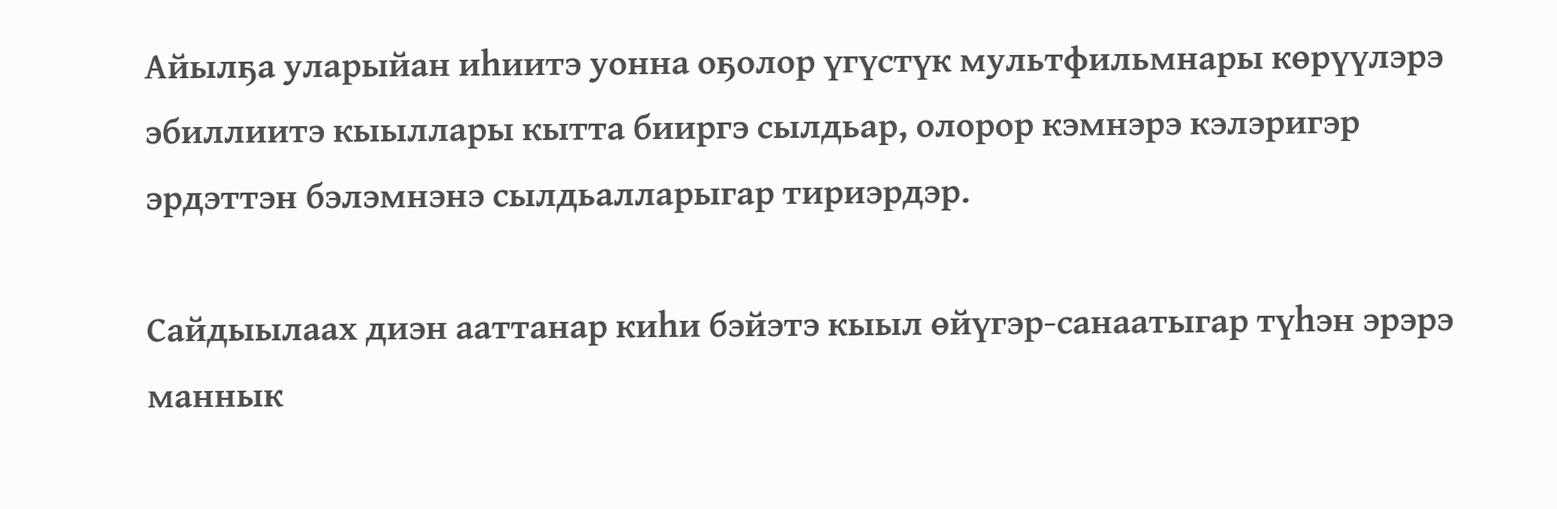Айылҕа уларыйан иһиитэ уонна оҕолор үгүстүк мультфильмнары көрүүлэрэ эбиллиитэ кыыллары кытта бииргэ сылдьар, олорор кэмнэрэ кэлэригэр эрдэттэн бэлэмнэнэ сылдьалларыгар тириэрдэр.

Сайдыылаах диэн ааттанар киһи бэйэтэ кыыл өйүгэр-санаатыгар түһэн эрэрэ маннык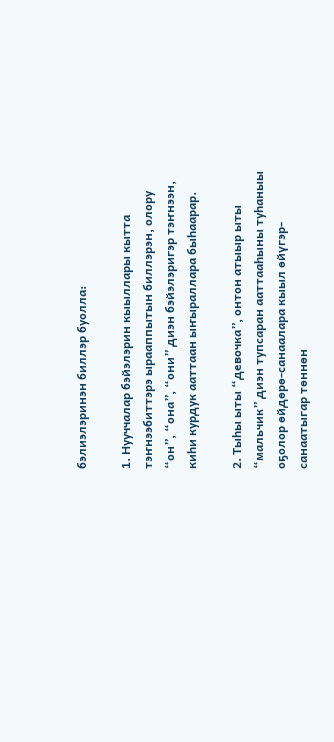бэлиэлэринэн биллэр буолла:

1. Нууччалар бэйэлэрин кыыллары кытта тэҥнээбиттэрэ ырааппытын биллэрэн, олору “он”, “она”, “они” диэн бэйэлэригэр тэҥнээн, киһи курдук ааттаан ыҥыраллара быһаарар.

2. Тыһы ыты “девочка”, онтон атыыр ыты “мальчик” диэн тупсаран ааттааһыны туһаныы оҕолор өйдөрө-санаалара кыыл өйүгэр-санаатыгар төннөн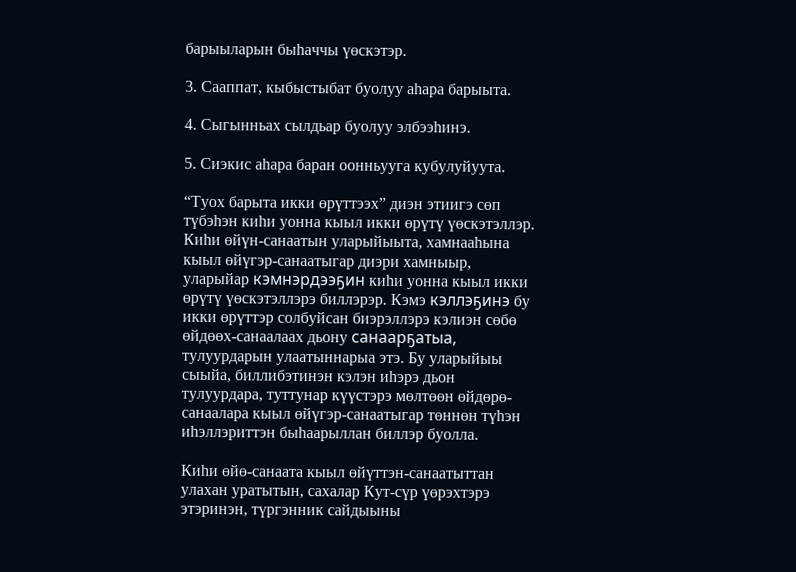барыыларын быһаччы үөскэтэр.

3. Сааппат, кыбыстыбат буолуу аһара барыыта.

4. Сыгынньах сылдьар буолуу элбээһинэ.

5. Сиэкис аһара баран оонньууга кубулуйуута.

“Туох барыта икки өрүттээх” диэн этиигэ сөп түбэһэн киһи уонна кыыл икки өрүтү үөскэтэллэр. Киһи өйүн-санаатын уларыйыыта, хамнааһына кыыл өйүгэр-санаатыгар диэри хамныыр, уларыйар кэмнэрдээҕин киһи уонна кыыл икки өрүтү үөскэтэллэрэ биллэрэр. Кэмэ кэллэҕинэ бу икки өрүттэр солбуйсан биэрэллэрэ кэлиэн сөбө өйдөөх-санаалаах дьону санаарҕатыа, тулуурдарын улаатыннарыа этэ. Бу уларыйыы сыыйа, биллибэтинэн кэлэн иһэрэ дьон тулуурдара, туттунар күүстэрэ мөлтөөн өйдөрө-санаалара кыыл өйүгэр-санаатыгар төннөн түһэн иһэллэриттэн быһаарыллан биллэр буолла.

Киһи өйө-санаата кыыл өйүттэн-санаатыттан улахан уратытын, сахалар Кут-сүр үөрэхтэрэ этэринэн, түргэнник сайдыыны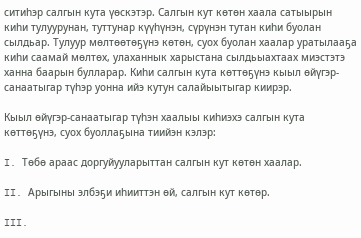ситиһэр салгын кута үөскэтэр. Салгын кут көтөн хаала сатыырын киһи тулуурунан, туттунар күүһүнэн, сүрүнэн тутан киһи буолан сылдьар. Тулуур мөлтөөтөҕүнэ көтөн, суох буолан хаалар уратылааҕа киһи саамай мөлтөх, улаханнык харыстана сылдьыахтаах миэстэтэ ханна баарын булларар. Киһи салгын кута көттөҕүнэ кыыл өйүгэр-санаатыгар түһэр уонна ийэ кутун салайыытыгар киирэр.

Кыыл өйүгэр-санаатыгар түһэн хаалыы киһиэхэ салгын кута көттөҕүнэ, суох буоллаҕына тиийэн кэлэр:

I. Төбө араас доргуйууларыттан салгын кут көтөн хаалар.

II. Арыгыны элбэҕи иһииттэн өй, салгын кут көтөр.

III.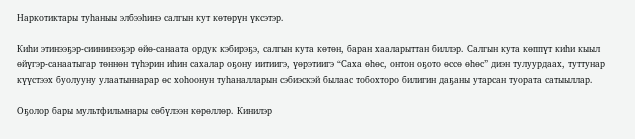Наркотиктары туһаныы элбээһинэ салгын кут көтөрүн үксэтэр.

Киһи этинээҕэр-сиининээҕэр өйө-санаата ордук кэбирэҕэ, салгын кута көтөн, баран хааларыттан биллэр. Салгын кута көппүт киһи кыыл өйүгэр-санаатыгар төннөн түһэрин иһин сахалар оҕону иитиигэ, үөрэтиигэ “Саха өһөс, онтон оҕото өссө өһөс” диэн тулуурдаах, туттунар күүстээх буолууну улаатыннарар өс хоһоонун туһаналларын сэбиэскэй былаас тобохторо билигин даҕаны утарсан туората сатыыллар.

Оҕолор бары мультфильмнары сөбүлээн көрөллөр. Кинилэр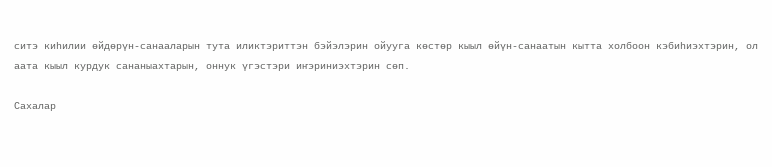ситэ киһилии өйдөрүн-санааларын тута иликтэриттэн бэйэлэрин ойууга көстөр кыыл өйүн-санаатын кытта холбоон кэбиһиэхтэрин, ол аата кыыл курдук сананыахтарын, оннук үгэстэри иҥэриниэхтэрин сөп.

Сахалар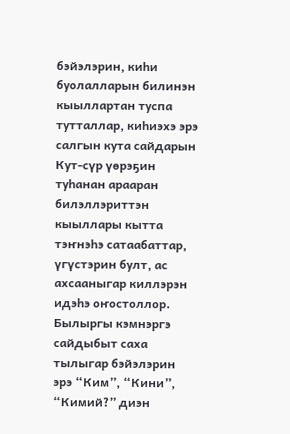бэйэлэрин, киһи буолалларын билинэн кыыллартан туспа тутталлар, киһиэхэ эрэ салгын кута сайдарын Кут-сүр үөрэҕин туһанан арааран билэллэриттэн кыыллары кытта тэҥнэһэ сатаабаттар, үгүстэрин булт, ас ахсааныгар киллэрэн идэһэ оҥостоллор. Былыргы кэмнэргэ сайдыбыт саха тылыгар бэйэлэрин эрэ “Ким”, “Кини”, “Кимий?” диэн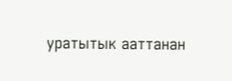уратытык ааттанан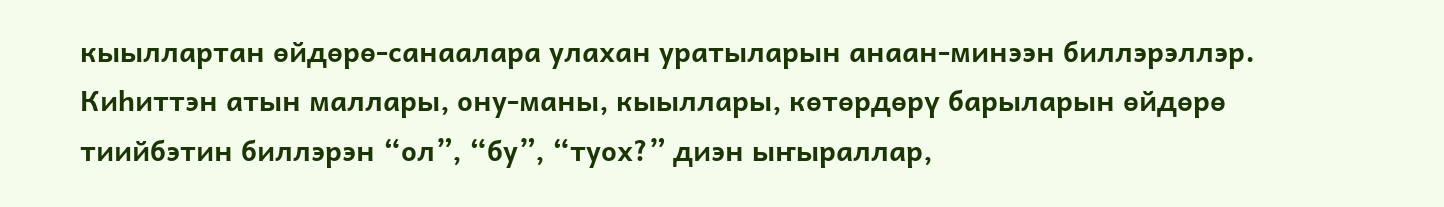кыыллартан өйдөрө-санаалара улахан уратыларын анаан-минээн биллэрэллэр. Киһиттэн атын маллары, ону-маны, кыыллары, көтөрдөрү барыларын өйдөрө тиийбэтин биллэрэн “ол”, “бу”, “туох?” диэн ыҥыраллар,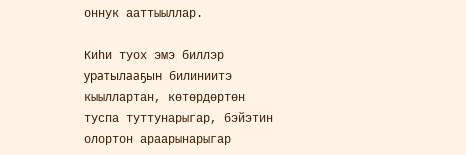оннук ааттыыллар.

Киһи туох эмэ биллэр уратылааҕын билиниитэ кыыллартан, көтөрдөртөн туспа туттунарыгар, бэйэтин олортон араарынарыгар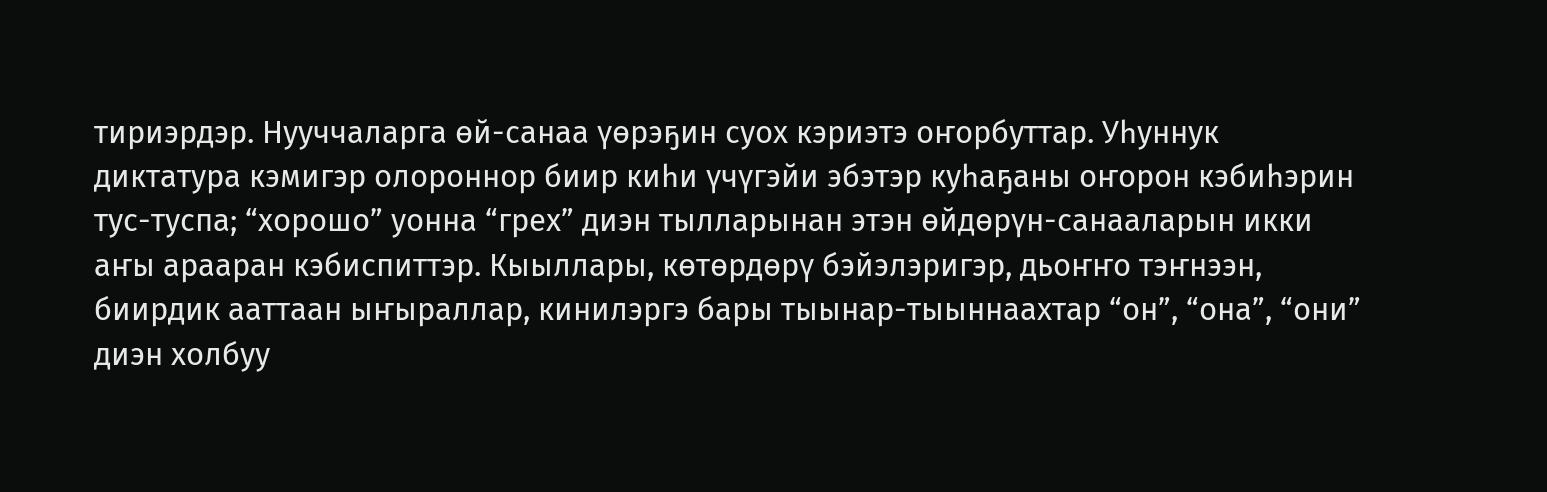тириэрдэр. Нууччаларга өй-санаа үөрэҕин суох кэриэтэ оҥорбуттар. Уһуннук диктатура кэмигэр олороннор биир киһи үчүгэйи эбэтэр куһаҕаны оҥорон кэбиһэрин тус-туспа; “хорошо” уонна “грех” диэн тылларынан этэн өйдөрүн-санааларын икки аҥы арааран кэбиспиттэр. Кыыллары, көтөрдөрү бэйэлэригэр, дьоҥҥо тэҥнээн, биирдик ааттаан ыҥыраллар, кинилэргэ бары тыынар-тыыннаахтар “он”, “она”, “они” диэн холбуу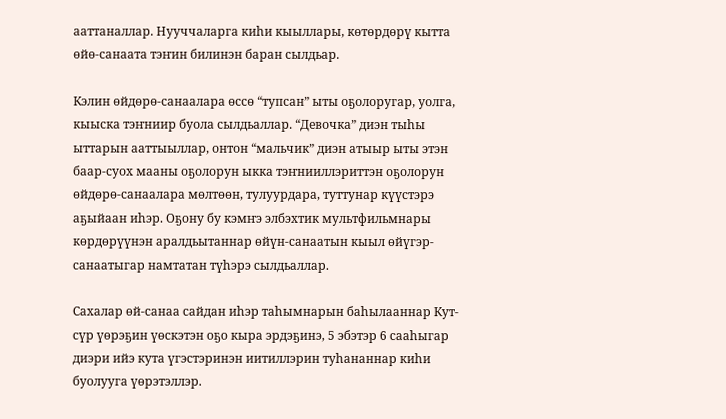ааттаналлар. Нууччаларга киһи кыыллары, көтөрдөрү кытта өйө-санаата тэҥин билинэн баран сылдьар.

Кэлин өйдөрө-санаалара өссө “тупсан” ыты оҕолоругар, уолга, кыыска тэҥниир буола сылдьаллар. “Девочка” диэн тыһы ыттарын ааттыыллар, онтон “мальчик” диэн атыыр ыты этэн баар-суох мааны оҕолорун ыкка тэҥнииллэриттэн оҕолорун өйдөрө-санаалара мөлтөөн, тулуурдара, туттунар күүстэрэ аҕыйаан иһэр. Оҕону бу кэмҥэ элбэхтик мультфильмнары көрдөрүүнэн аралдьытаннар өйүн-санаатын кыыл өйүгэр-санаатыгар намтатан түһэрэ сылдьаллар.

Сахалар өй-санаа сайдан иһэр таһымнарын баһылааннар Кут-сүр үөрэҕин үөскэтэн оҕо кыра эрдэҕинэ, 5 эбэтэр 6 сааһыгар диэри ийэ кута үгэстэринэн иитиллэрин туһананнар киһи буолууга үөрэтэллэр.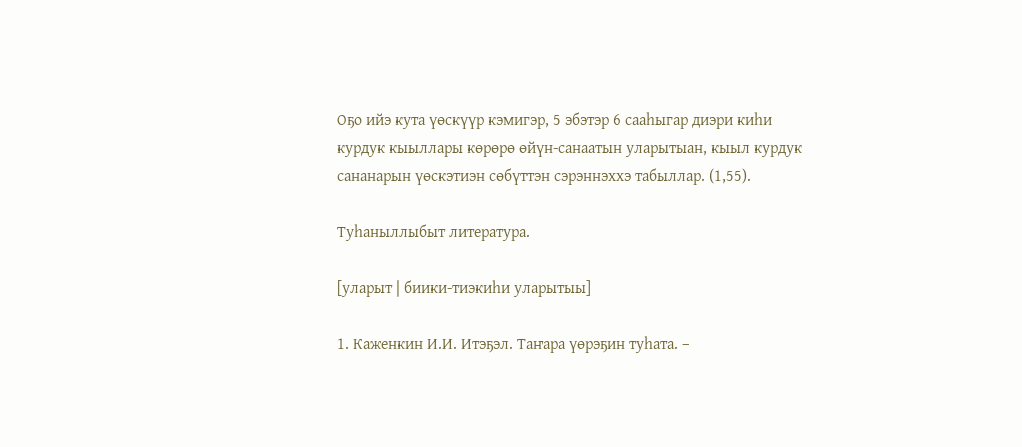Оҕо ийэ кута үөскүүр кэмигэр, 5 эбэтэр 6 сааһыгар диэри киһи курдук кыыллары көрөрө өйүн-санаатын уларытыан, кыыл курдук сананарын үөскэтиэн сөбүттэн сэрэннэххэ табыллар. (1,55).

Туһаныллыбыт литература.

[уларыт | биики-тиэкиһи уларытыы]

1. Каженкин И.И. Итэҕэл. Таҥара үөрэҕин туһата. –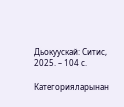Дьокуускай: Ситис, 2025. – 104 с.

Категорияларынан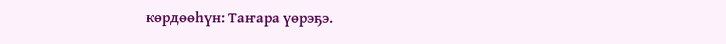көрдөөһүн: Таҥара үөрэҕэ.